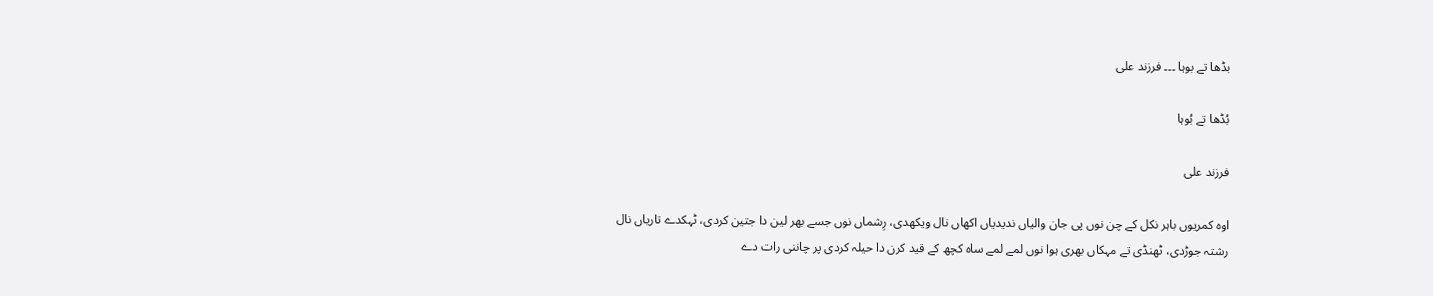بڈھا تے بوہا ۔۔۔ فرزند علی

بُڈھا تے بُوہا

فرزند علی

اوہ کمریوں باہر نکل کے چن نوں پی جان والیاں ندیدیاں اکھاں نال ویکھدی، رِشماں نوں جسے بھر لین دا جتین کردی، ٹہکدے تاریاں نال رشتہ جوڑدی، ٹھنڈی تے مہکاں بھری ہوا نوں لمے لمے ساہ کچھ کے قید کرن دا حیلہ کردی پر چاننی رات دے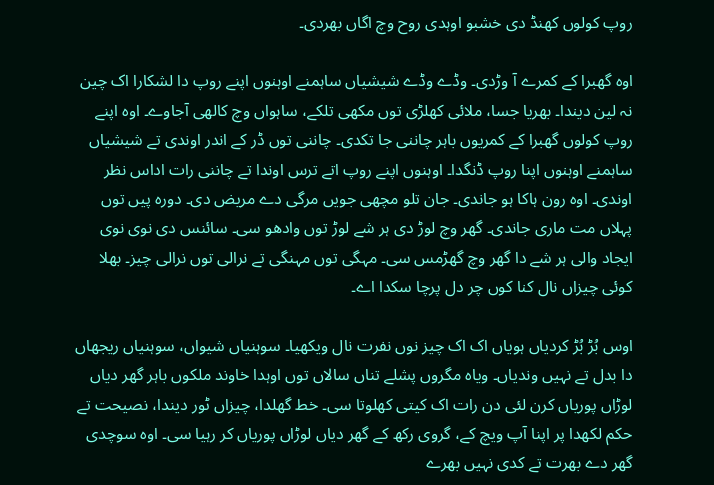روپ کولوں کھنڈ دی خشبو اوہدی روح وچ اگاں بھردی۔

اوہ گھبرا کے کمرے آ وڑدی۔ وڈے وڈے شیشیاں ساہمنے اوہنوں اپنے روپ دا لشکارا اک چین نہ لین دیندا۔ بھریا جسا، ملائی کھلڑی توں مکھی تلکے، ساہواں وچ کالھی آجاوے۔ اوہ اپنے روپ کولوں گھبرا کے کمریوں باہر چاننی جا تکدی۔ چاننی توں ڈر کے اندر اوندی تے شیشیاں ساہمنے اوہنوں اپنا روپ ڈنگدا۔ اوہنوں اپنے روپ اتے ترس اوندا تے چاننی رات اداس نظر اوندی۔ اوہ رون ہاکا ہو جاندی۔ جان تلو مچھی جویں مرگی دے مریض دی۔ دورہ پیں توں پہلاں مت ماری جاندی۔ گھر وچ لوڑ دی ہر شے لوڑ توں وادھو سی۔ سائنس دی نوی نوی ایجاد والی ہر شے دا گھر وچ گھڑمس سی۔ مہگی توں مہنگی تے نرالی توں نرالی چیز۔ بھلا کوئی چیزاں نال کنا کوں چر دل پرچا سکدا اے۔

اوس بُڑ بُڑ کردیاں ہویاں اک اک چیز نوں نفرت نال ویکھیا۔ سوہنیاں شیواں، سوہنیاں ریجھاں دا بدل تے نہیں وندیاں۔ ویاہ مگروں پشلے تناں سالاں توں اوہدا خاوند ملکوں باہر گھر دیاں لوڑاں پوریاں کرن لئی دن رات اک کیتی کھلوتا سی۔ خط گھلدا، چیزاں ٹور دیندا، نصیحت تے حکم لکھدا پر اپنا آپ ویچ کے، گروی رکھ کے گھر دیاں لوڑاں پوریاں کر رہیا سی۔ اوہ سوچدی گھر دے بھرت تے کدی نہیں بھرے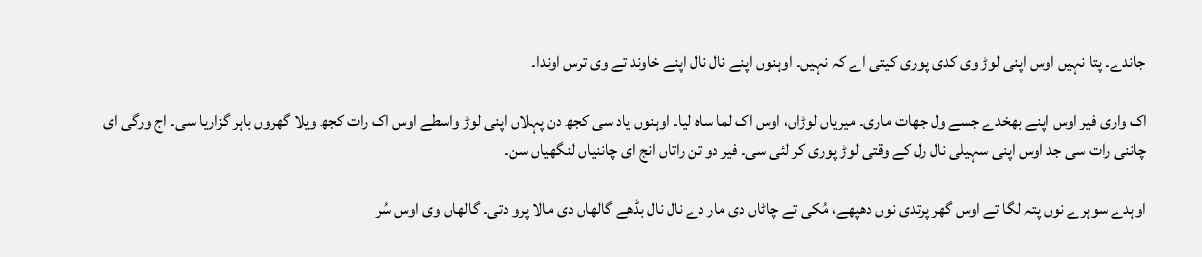جاندے۔ پتا نہیں اوس اپنی لوڑ وی کدی پوری کیتی اے کہ نہیں۔ اوہنوں اپنے نال نال اپنے خاوند تے وی ترس اوندا۔

اک واری فیر اوس اپنے بھخدے جسے ول جھات ماری۔ میریاں لوڑاں، اوس اک لما ساہ لیا۔ اوہنوں یاد سی کجھ دن پہلاں اپنی لوڑ واسطے اوس اک رات کجھ ویلا گھروں باہر گزاریا سی۔ اج ورگی ای چاننی رات سی جد اوس اپنی سہیلی نال رل کے وقتی لوڑ پوری کر لئی سی۔ فیر دو تن راتاں انج ای چاننیاں لنگھیاں سن۔

اوہدے سوہرے نوں پتہ لگا تے اوس گھر پرتدی نوں دھپھے، مُکی تے چاٹاں دی مار دے نال نال بڈھے گالھاں دی مالا پرو دتی۔ گالھاں وی اوس سُر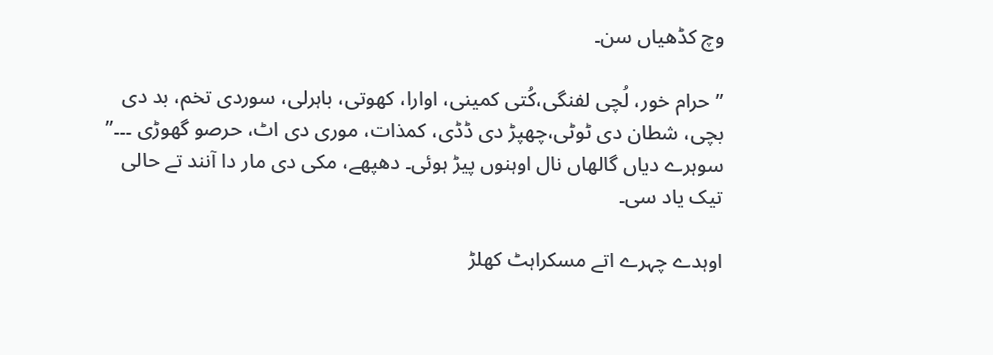وچ کڈھیاں سن۔

” حرام خور، لُچی لفنگی،کُتی کمینی، اوارا، کھوتی، باہرلی، سوردی تخم، بد دی بچی، شطان دی ٹوٹی،چھپڑ دی ڈڈی، کمذات، موری دی اٹ، حرصو گھوڑی ۔۔۔” سوہرے دیاں گالھاں نال اوہنوں پیڑ ہوئی۔ دھپھے، مکی دی مار دا آنند تے حالی تیک یاد سی۔

اوہدے چہرے اتے مسکراہٹ کھلڑ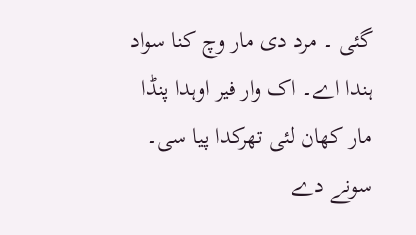گئی ۔ مرد دی مار وچ کنا سواد ہندا اے۔ اک وار فیر اوہدا پنڈا مار کھان لئی تھرکدا پیا سی۔ سونے دے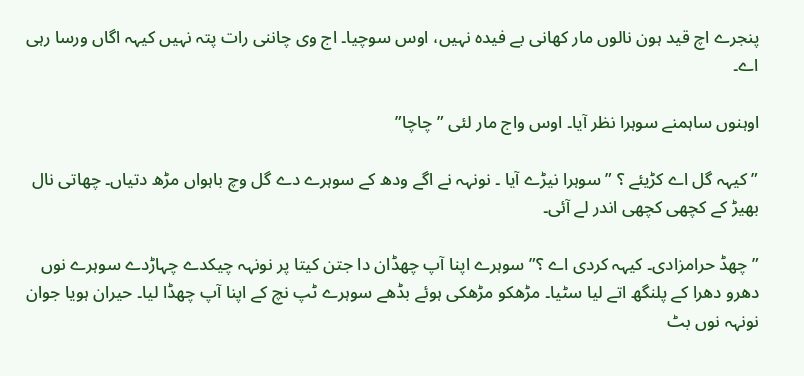پنجرے اچ قید ہون نالوں مار کھانی بے فیدہ نہیں، اوس سوچیا۔ اج وی چاننی رات پتہ نہیں کیہہ اگاں ورسا رہی اے۔

اوہنوں ساہمنے سوہرا نظر آیا۔ اوس واج مار لئی ” چاچا”

” کیہہ گل اے کڑیئے ؟ ” سوہرا نیڑے آیا ۔ نونہہ نے اگے ودھ کے سوہرے دے گل وچ باہواں مڑھ دتیاں۔ چھاتی نال بھیڑ کے کچھی کچھی اندر لے آئی۔

” چھڈ حرامزادی۔ کیہہ کردی اے ؟” سوہرے اپنا آپ چھڈان دا جتن کیتا پر نونہہ چیکدے چہاڑدے سوہرے نوں دھرو دھرا کے پلنگھ اتے لیا سٹیا۔ مڑھکو مڑھکی ہوئے بڈھے سوہرے ٹپ نچ کے اپنا آپ چھڈا لیا۔ حیران ہویا جوان نونہہ نوں بٹ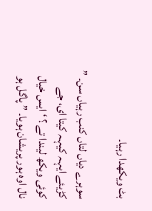بٹ ویکھدا رہیا۔

سوہرے دیاں لتاں کنب رہیاں سن۔ ” کڑیئے ایہہ کیہہ کیتا ای، جے کوئی ویکھ لیندا تے ؟ ‘ ایس خیال نال اوہ ہور پریشان ہویا۔ ” پاگل ہو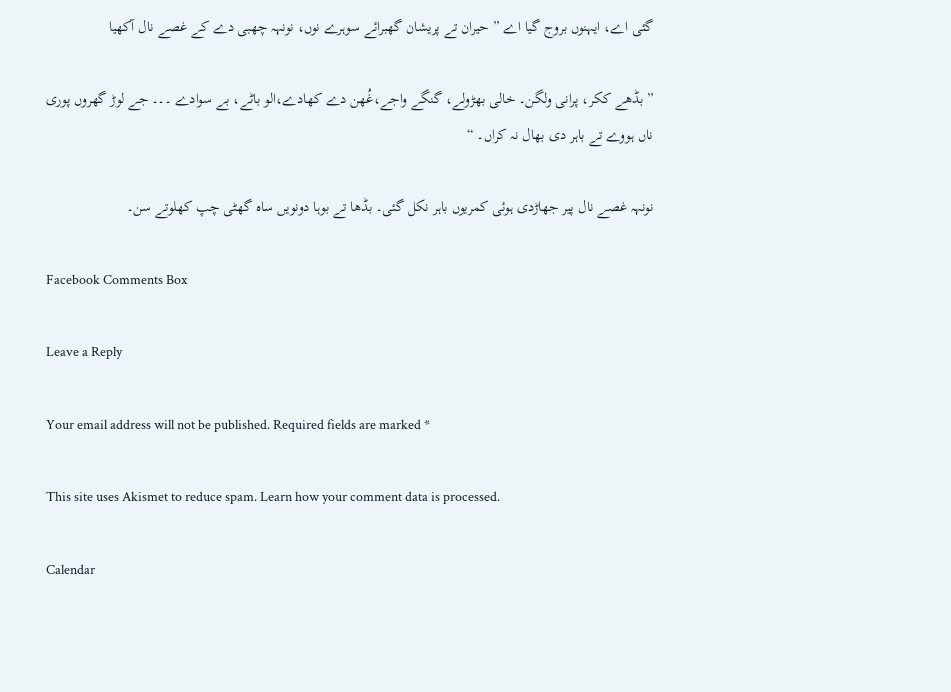گئی اے، ایہنوں بروج گیا اے ” حیران تے پریشان گھبرائے سوہرے نوں، نونہہ چھبی دے کے غصے نال آکھیا

” بڈھے ککر، پرانی ولگن۔ خالی بھڑولے، گنگے واجے،غُھن دے کھادے،الو باٹے، بے سوادے ۔۔۔ جے لوڑ گھروں پوری ناں ہووے تے باہر دی بھال نہ کراں۔ “

نونہہ غصے نال پیر جھاڑدی ہوئی کمریوں باہر نکل گئی۔ بڈھا تے بوہا دونویں ساہ گھٹی چپ کھلوتے سن۔

Facebook Comments Box

Leave a Reply

Your email address will not be published. Required fields are marked *

This site uses Akismet to reduce spam. Learn how your comment data is processed.

Calendar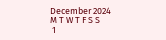December 2024
M T W T F S S
 1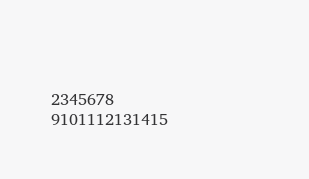2345678
9101112131415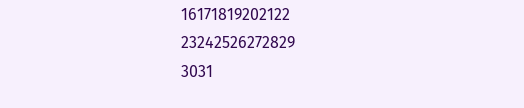16171819202122
23242526272829
3031